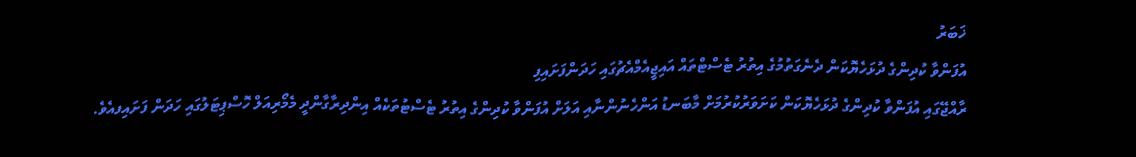ޚަބަރު
އުފަންވާ ކުދިންގެ ދުޅަހެޔޮކަން ދެނެގަތުމުގެ އިތުރު ޓެސްޓްތައް އައިޖީއެމްއެޗުގައި ހަދަންފަށައިފި
ރާއްޖޭގައި އުފަންވާ ކުދިންގެ ދުޅަހެޔޮކަން ކަށަވަރުކުރުމަށް މާބަނޑު އަންހެނުންނާއި އަލަށް އުފަންވާ ކުދިންގެ އިތުރު ޓެސްޓުތަކެއް އިންދިރާގާންދީ މެމޯރިއަލް ހޮސްޕިޓަލުގައި ހަދަން ފަށައިފއެވެ.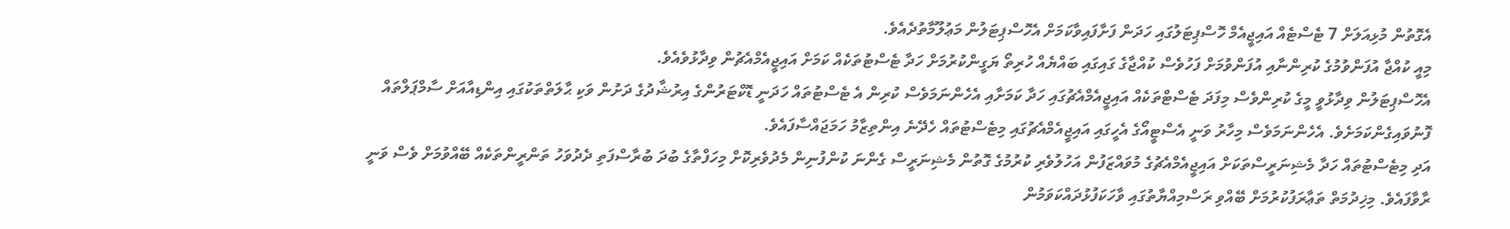އެގޮތުން މުޅިއަލަށް 7 ޓެސްޓެއް އައިޖީއެމް ހޮސްޕިޓަލުގައި ހަދަން ފަށާފައިވާކަމަށް އެހޮސްޕިޓަލުން މަޢުލޫމާތުދެއެވެ.
މިއީ ކުއްޖާ އުފަންވުމުގެ ކުރިންނާއި އުފަންވުމަށް ފަހުވެސް ކުއްޖާގެ ގައިގައި ބައްޔެއް ހުރިތޯ ޔަގީންކުރުމަށް ހަދާ ޓެސްޓުތަކެއް ކަމަށް އައިޖީއެމްއެޗުން ވިދާޅުވެއެވެ.
އެހޮސްޕިޓަލުން ވިދާޅުވީ މީގެ ކުރިންވެސް މިފަދަ ޓެސްޓްތަކެއް އައިޖީއެމްއެޗުގައި ހަދާ ކަމަށާއި އެހެންނަމަވެސް ކުރިން އެ ޓެސްޓުތައް ހަދަނީ ޑޮކްޓަރުންގެ އިރުޝާދުގެ ދަށުން ވަކި ޙާލަތްތަކުގައި އިންޑިއާއަށް ސާމްޕަލްތައް ފޮނުވައިގެންކަމަށެވެ. އެހެންނަމަވެސް މިހާރު ވަނީ އެސްޓީއޯގެ އެހީގައި އައިޖީއެމްއެޗުގައި މިޓެސްޓުތައް ހެދޭނެ އިންތިޒާމު ހަމަޖައްސާފައެވެ.
އަދި މިޓެސްޓުތައް ހަދާ މެޝިނަރީސްތަކަށް އައިޖީއެމްއެޗުގެ މުވައްޒަފުން އަހުލުވެރި ކުރުމުގެ ގޮތުން މެޝިނަރީސް ގެންނަ ކުންފުނިން މެދުވެރިކޮށް މިހަފްތާގެ ބުދަ ބުރާސްފަތި ދެދުވަހު ތަންރީންތަކެއް ބޭއްވުމަށް ވެސް ވަނީ ރާވާފައެވެ. މިޚިދުމަތް ތަޢާރަފުކުރުމަށް ބޭއްވި ރަސްމިއްޔާތުގައި ވާހަކަފުޅުދައްކަވަމުން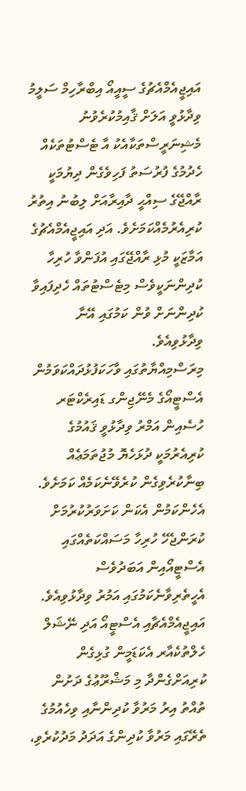އައިޖީއެމްއެޗުގެ ސީއީއޯ އިބްރާހިމް ސަލީމު ވިދާޅުވީ އަލަށް ޤާއިމުކުރެވުނު މެޝިނަރީސްތަކާއެކު އާ ޓެސްޓުތަކެއް ހެދުމުގެ ފުރުސަތު ފަހިވެގެން ދިޔުމަކީ ރާއްޖޭގެ ސިއްޙީ ދާއިރާއަށް ލިބުނު އިތުރު ކުރިއެރުމެއްކަމަށެވެ. އަދި އައިޖީއެމްއެޗުގެ އަމާޒަކީ މުޅި ރާއްޖޭގައި އުފަންވާ ހުރިހާ ކުދިންނަކީވެސް މިޓެސްޓުތައް ހެދިފައިވާ ކުދިންނަށް ވުން ކަމުގައި އޭނާ ވިދާޅުވިއެވެ.
މިރަސްމިއްޔާތުގައި ވާހަކަފުޅުދައްކަވަމުން އެސްޓީއޯގެ މެނޭޖިންގ ޑައިރެކްޓަރ ހުސެއިން އަމްރު ވިދާޅުވީ ޤައުމުގެ ކުރިއެރުމަކީ ދުޅަހެޔޮ މުޖުތަމަޢެއް ބިނާކުރެވިގެން ކުރެވޭނެކަމެއް ކަމަށެވެ. އެހެންކަމުން އެކަން ކަށަވަރުކުރުމަށް ކުރަންޖެހޭ ހުރިހާ މަސައްކަތެއްގައި އެސްޓީއޯއިން އަބަދުވެސް އެހީތެރިވާނެކަމުގައި އަމުރު ވިދާޅުވިއެވެ.
އައިޖީއެމްއެޗާއި އެސްޓީއޯ އަދި ނޭޝަލް ހެލްތުކެއާރ އެކަޑަމީން ގުޅިގެން ކުރިއަށްގެންދާ މި މަޝްރޫޢުގެ ދަށުން ތުއްތު އިރު މަރުވާ ކުދިންނާއި ވިހެއުމުގެ ތެރޭގައި މަރުވާ ކުދިންގެ އަދަދު މަދުކުރެވި،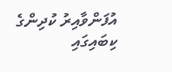އުފަންވާއިރު ކުދިންގެ ކިބައިގައި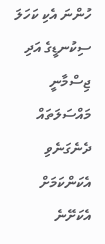ހުންނަ އެކި ކަހަލަ ސިކުނޑީގެ އަދި ޖިސްމާނީ މައްސަލަތައް ދެނެގަނެވި އެކަންކަމަށް އެކަށޭނެ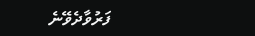ފަރުވާދެވޭނެ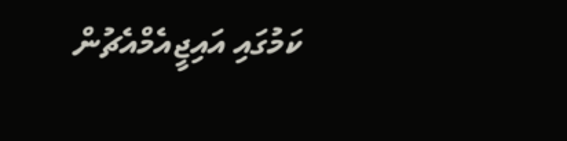ކަމުގައި އައިޖީއެމްއެޗުން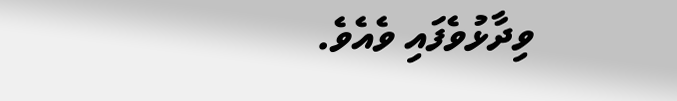ވިދާޅުވެފައި ވެއެވެ.